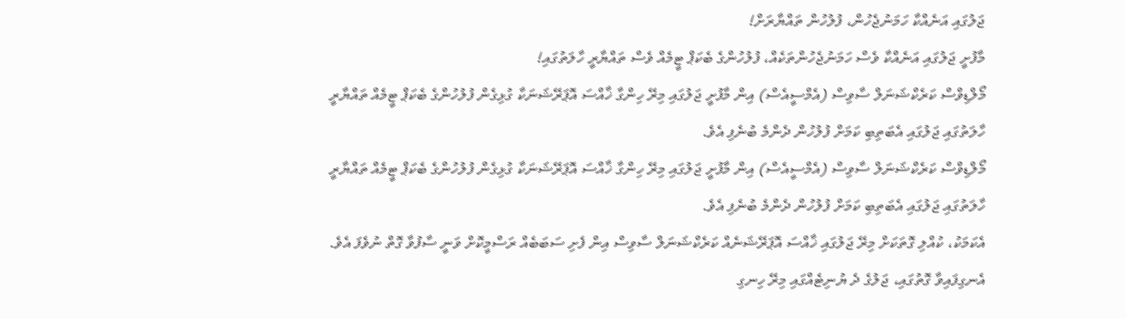ޖަލުގައި އަނެއްކާ ހަމަނުޖެހުން، ފުލުހުން ތައްޔާރަށް!
މާފުށީ ޖަލުގައި އަނެއްކާ ވެސް ހަމަނުޖެހުންތަކެއް، ފުލުހުންގެ ބެކަޕް ޓީމެއް ވެސް ތައްޔާރީ ހާލަތުގައި!
މޯލްޑިވްސް ކަރެކްޝަނަލް ސާވިސް (އެމްސީއެސް) އިން މާފުށީ ޖަލުގައި މިރޭ ހިންގާ ޚާއްސަ އޮޕަރޭޝަނަކާ ގުޅިގެން ފުލުހުންގެ ބެކަޕް ޓީމެއް ތައްޔާރީ ހާލަތުގައި ޖަލުގައި އެބަތިބި ކަމަށް ފުލުހުން ދެންމެ ބުނެފި އެވެ.
މޯލްޑިވްސް ކަރެކްޝަނަލް ސާވިސް (އެމްސީއެސް) އިން މާފުށީ ޖަލުގައި މިރޭ ހިންގާ ޚާއްސަ އޮޕަރޭޝަނަކާ ގުޅިގެން ފުލުހުންގެ ބެކަޕް ޓީމެއް ތައްޔާރީ ހާލަތުގައި ޖަލުގައި އެބަތިބި ކަމަށް ފުލުހުން ދެންމެ ބުނެފި އެވެ.
އެކަމަކު، ކުއްލި ގޮތަކަށް މިރޭ ޖަލުގައި ޚާއްސަ އޮޕަރޭޝަނެއް ކަރެކްޝަނަލް ސާވިސް އިން ފެށި ސަބަބެއް ރަސްމީކޮށް ވަނީ ސާފުވާ ގޮތް ނުވެފަ އެވެ.
އެނގިފައިވާ ގޮތުގައި، ޖަލުގެ ދެ ޔުނިޓެއްގައި މިރޭ ހިނގި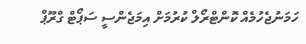ހަމަނުޖެހުމެއް ކޮންޓްރޯލް ކުރުމަށް އިމަޖެންސީ ސަޕޯޓް ގްރޫޕް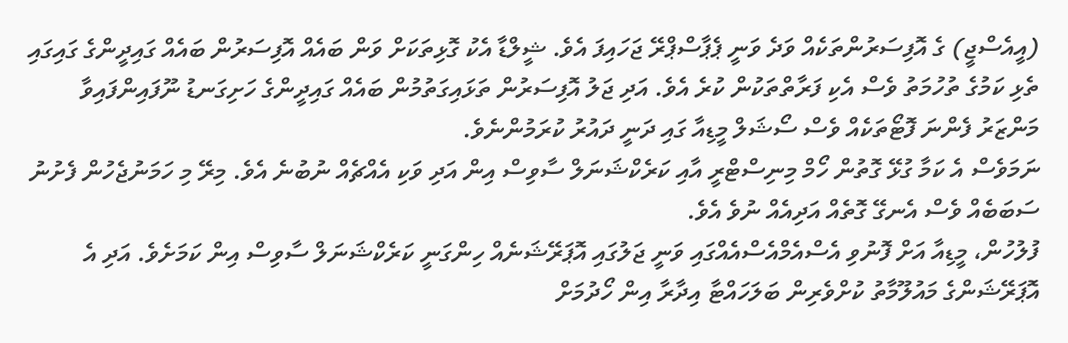(އީއެސްޖީ) ގެ އޮފިސަރުންތަކެއް ވަދެ ވަނީ ޕެޕާސްޕްރޭ ޖަހައިފަ އެވެ. ޝީލްޑާ އެކު ގޮޅިތަކަށް ވަން ބައެއް އޮފިސަރުން ބައެއް ގައިދީންގެ ގައިގައި ތެޅި ކަމުގެ ތުހުމަތު ވެސް އެކި ފަރާތްތަކުން ކުރެ އެވެ. އަދި ޖަލު އޮފިސަރުން ތަޅައިގަތުމުން ބައެއް ގައިދީންގެ ހަށިގަނޑު ނޫފައިންފައިވާ މަންޒަރު ފެންނަ ފޮޓޯތަކެއް ވެސް ސޯޝަލް މީޑިއާ ގައި ދަނީ ދައުރު ކުރަމުންނެވެ.
ނަމަވެސް އެ ކަމާ ގުޅޭ ގޮތުން ހޯމް މިނިސްޓްރީ އާއި ކަރެކްޝަނަލް ސާވިސް އިން އަދި ވަކި އެއްޗެއް ނުބުނެ އެވެ. މިރޭ މި ހަމަނުޖެހުން ފެށުނު ސަބަބެއް ވެސް އެނގޭ ގޮތެއް އަދިއެއް ނުވެ އެވެ.
ފުލުހުން، މީޑިއާ އަށް ފޮނުވި އެސްއެމްއެސްއެއްގައި ވަނީ ޖަލުގައި އޮޕަރޭޝަނެއް ހިންގަނީ ކަރެކްޝަނަލް ސާވިސް އިން ކަމަށެވެ. އަދި އެ އޮޕަރޭޝަންގެ މައުލޫމާތު ކުށްވެރިން ބަލަހައްޓާ އިދާރާ އިން ހޯދުމަށް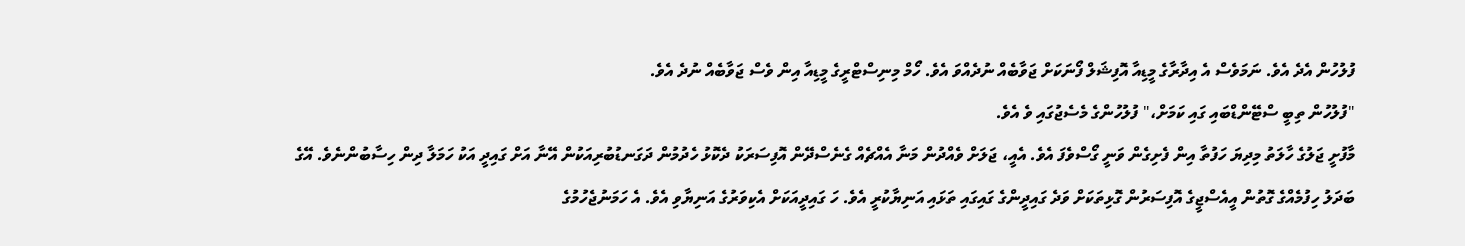ފުލުހުން އެދެ އެވެ. ނަމަވެސް އެ އިދާރާގެ މީޑިއާ އޮފިޝަލް ފޯނަކަށް ޖަވާބެއް ނުދެއްވަ އެވެ. ހޯމް މިނިސްޓްރީގެ މީޑިއާ އިން ވެސް ޖަވާބެއް ނުދެ އެވެ.
"ފުލުހުން ތިބީ ސްޓޭންޑްބައި ގައި ކަމަށް،" ފުލުހުންގެ މެސެޖުގައި ވެ އެވެ.
މާފުށީ ޖަލުގެ ހާލަތު މިދިޔަ ހަފުތާ އިން ފެށިގެން ވަނީ ގޯސްވެފަ އެވެ. އެއީ، ޖަލަށް ވެއްދުން މަނާ އެއްޗެއް ގެނެސްދޭން އޮފިސަރަކު ދެކޮޅު ހެދުމުން ދަގަނޑުބުރިއަކުން އޭނާ އަށް ގައިދީ އަކު ހަމަލާ ދިން ހިސާބުންނެވެ. އޭގެ ބަދަލު ހިފުމެއްގެ ގޮތުން އީއެސްޖީގެ އޮފިސަރުން ގޮޅިތަކަށް ވަދެ ގައިދީންގެ ގައިގައި ތަޅައި އަނިޔާކުރީ އެވެ. ހަ ގައިދީއަކަށް އެކިވަރުގެ އަނިޔާވި އެވެ. އެ ހަމަނުޖެހުމުގެ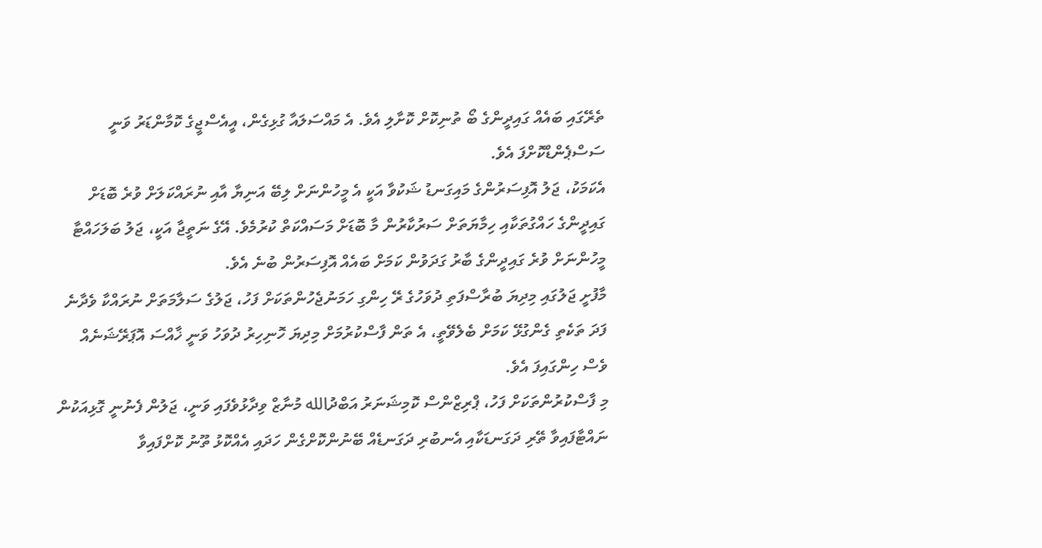ތެރޭގައި ބައެއް ގައިދީންގެ ބޯ ތުނިކޮށް ކޮށާލި އެވެ. އެ މައްސަލައާ ގުޅިގެން، އީއެސްޖީގެ ކޮމާންޑަރު ވަނީ ސަސްޕެންޑްކޮށްފަ އެވެ.
އެކަމަކު، ޖަލު އޮފިސަރުންގެ މައިގަނޑު ޝަކުވާ އަކީ އެ މީހުންނަށް ލިބޭ އަނިޔާ އާއި ނުރައްކަލަށް ވުރެ ބޮޑަށް ގައިދީންގެ ހައްގުތަކާއި ހިމާޔަތަށް ސަރުކާރުން މާ ބޮޑަށް މަސައްކަތް ކުރުމެވެ. އޭގެ ނަތީޖާ އަކީ، ޖަލު ބަލަހައްޓާ މީހުންނަށް ވުރެ ގައިދީންގެ ބާރު ގަދަވުން ކަމަށް ބައެއް އޮފިސަރުން ބުނެ އެވެ.
މާފުށީ ޖަލުގައި މިދިޔަ ބުރާސްފަތި ދުވަހުގެ ރޭ ހިންގި ހަމަނުޖެހުންތަކަށް ފަހު، ޖަލުގެ ސަލާމަތަށް ނުރައްކާ ވެދާނެ ފަދަ ތަކެތި ގެންގުޅޭ ކަމަށް ބެލެވޭތީ، އެ ތަން ފާސްކުރުމަށް މިދިޔަ ހޮނިހިރު ދުވަހު ވަނީ ޚާއްސަ އޮޕަރޭޝަނެއް ވެސް ހިންގައިފަ އެވެ.
މި ފާސްކުރުންތަކަށް ފަހު، ޕްރިޒްންސް ކޮމިޝަނަރު އަބްދުالله މުނާޒް ވިދާޅުވެފައި ވަނީ، ޖަލުން ފެނުނީ ގޮޅިއަކުން ނައްޓާފައިވާ ތޭރި ދަގަނޑަކާއި އެނބުރި ދަގަނޑެއް ބޭނުންކޮށްގެން ހަދައި އެއްކޮޅު ތޫނު ކޮށްފައިވާ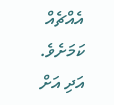އެއްޗެއް ކަމަށެވެ. އަދި އަށް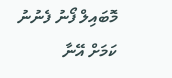މޮބައިލް ފޯނު ފެނުނު ކަމަށް އޭނާ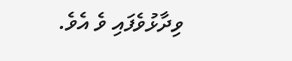ވިދާޅުވެފައި ވެ އެވެ.